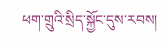ཕག་གྲུའི་སྲིད་སྐྱོང་དུས་རབས།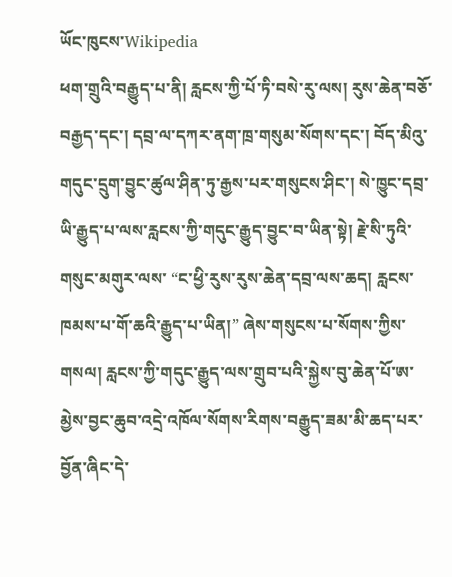ཡོང་ཁུངས་Wikipedia
ཕག་གྲུའི་བརྒྱུད་པ་ནི། རླངས་ཀྱི་པོ་ཏི་བསེ་རུ་ལས། རུས་ཆེན་བཅོ་བརྒྱད་དང་། དབྲ་ལ་དཀར་ནག་ཁྲ་གསུམ་སོགས་དང་། བོད་མིའུ་གདུང་དྲུག་བྱུང་ཚུལ་ཤིན་ཏུ་རྒྱས་པར་གསུངས་ཤིང་། སེ་ཁྱུང་དབྲ་ཡི་རྒྱུད་པ་ལས་རླངས་ཀྱི་གདུང་རྒྱུད་བྱུང་བ་ཡིན་སྟེ། རྗེ་སི་ཏུའི་གསུང་མགུར་ལས་ “ང་ཕྱི་རུས་རུས་ཆེན་དབྲ་ལས་ཆད། རླངས་ཁམས་པ་གོ་ཆའི་རྒྱུད་པ་ཡིན།” ཞེས་གསུངས་པ་སོགས་ཀྱིས་གསལ། རླངས་ཀྱི་གདུང་རྒྱུད་ལས་གྲུབ་པའི་སྐྱེས་བུ་ཆེན་པོ་ཨ་མྱེས་བྱང་ཆུབ་འདྲེ་འཁོལ་སོགས་རིགས་བརྒྱུད་ཟམ་མི་ཆད་པར་བྱོན་ཞིང་དེ་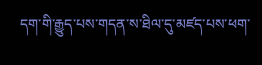དག་གི་རྒྱུད་པས་གདན་ས་ཐིལ་དུ་མཛད་པས་ཕག་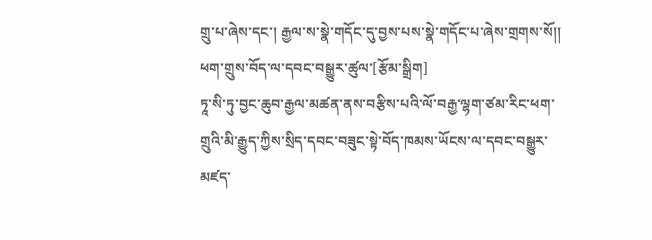གྲུ་པ་ཞེས་དང་། རྒྱལ་ས་སྣེ་གདོང་དུ་བྱས་པས་སྣེ་གདོང་པ་ཞེས་གྲགས་སོ།།
ཕག་གྲུས་བོད་ལ་དབང་བསྒྱུར་ཚུལ་[རྩོམ་སྒྲིག]
ཏཱ་སི་ཏུ་བྱང་ཆུབ་རྒྱལ་མཚན་ནས་བརྩིས་པའི་ལོ་བརྒྱ་ལྷག་ཙམ་རིང་ཕག་གྲུའི་མི་རྒྱུད་ཀྱིས་སྲིད་དབང་བཟུང་སྟེ་བོད་ཁམས་ཡོངས་ལ་དབང་བསྒྱུར་མཛད་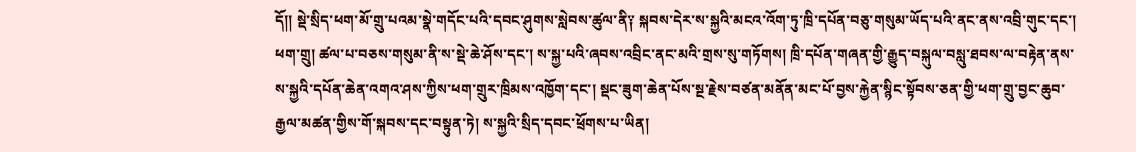དོ།། སྡེ་སྲིད་ཕག་མོ་གྲུ་པའམ་སྣེ་གདོང་པའི་དབང་ཤུགས་སླེབས་ཚུལ་ནི༑ སྐབས་དེར་ས་སྐྱའི་མངའ་འོག་ཏུ་ཁྲི་དཔོན་བཅུ་གསུམ་ཡོད་པའི་ནང་ནས་འབྲི་གུང་དང་། ཕག་གྲུ། ཚལ་པ་བཅས་གསུམ་ནི་ས་སྡེ་ཆེ་ཤོས་དང་། ས་སྐྱ་པའི་ཞབས་འབྲིང་ནང་མའི་གྲས་སུ་གཏོགས། ཁྲི་དཔོན་གཞན་གྱི་རྒྱུད་བསྐུལ་བསླུ་ཐབས་ལ་བརྟེན་ནས་ས་སྐྱའི་དཔོན་ཆེན་འགའ་ཤས་ཀྱིས་ཕག་གྲུར་ཁྲིམས་འཁྱོག་དང་། སྡང་ཟུག་ཆེན་པོས་སྔ་རྗེས་བཙན་མནོན་མང་པོ་བྱས་རྐྱེན་སྙིང་སྟོབས་ཅན་གྱི་ཕག་གྲུ་བྱང་ཆུབ་རྒྱལ་མཚན་གྱིས་གོ་སྐབས་དང་བསྟུན་ཏེ། ས་སྐྱའི་སྲིད་དབང་ཕྲོགས་པ་ཡིན།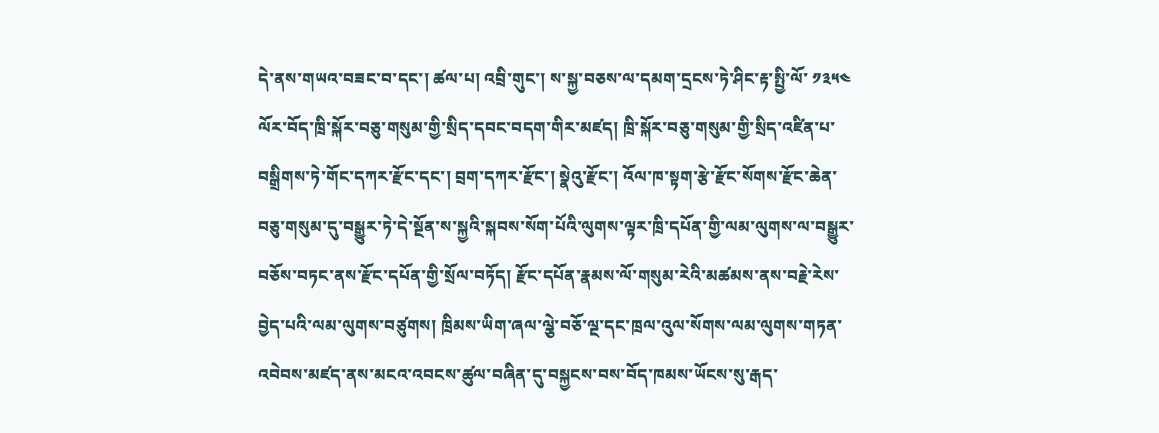དེ་ནས་གཡའ་བཟང་བ་དང་། ཚལ་པ། འབྲི་གུང་། ས་སྐྱ་བཅས་ལ་དམག་དྲངས་ཏེ་ཤིང་རྟ་སྤྱི་ལོ་ ༡༣༥༤ ལོར་བོད་ཁྲི་སྐོར་བཅུ་གསུམ་གྱི་སྲིད་དབང་བདག་གིར་མཛད། ཁྲི་སྐོར་བཅུ་གསུམ་གྱི་སྲིད་འཛིན་པ་བསྒྲིགས་ཏེ་གོང་དཀར་རྫོང་དང་། བྲག་དཀར་རྫོང་། སྣེའུ་རྫོང་། འོལ་ཁ་སྟག་རྩེ་རྫོང་སོགས་རྫོང་ཆེན་བཅུ་གསུམ་དུ་བསྒྱུར་ཏེ་དེ་སྔོན་ས་སྐྱའི་སྐབས་སོག་པོའི་ལུགས་ལྟར་ཁྲི་དཔོན་གྱི་ལམ་ལུགས་ལ་བསྒྱུར་བཅོས་བཏང་ནས་རྫོང་དཔོན་གྱི་སྲོལ་བཏོད། རྫོང་དཔོན་རྣམས་ལོ་གསུམ་རེའི་མཚམས་ནས་བརྗེ་རེས་བྱེད་པའི་ལམ་ལུགས་བཙུགས། ཁྲིམས་ཡིག་ཞལ་ལྕེ་བཅོ་ལྔ་དང་ཁྲལ་འུལ་སོགས་ལམ་ལུགས་གཏན་འབེབས་མཛད་ནས་མངའ་འབངས་ཚུལ་བཞིན་དུ་བསྐྱངས་བས་བོད་ཁམས་ཡོངས་སུ་རྒད་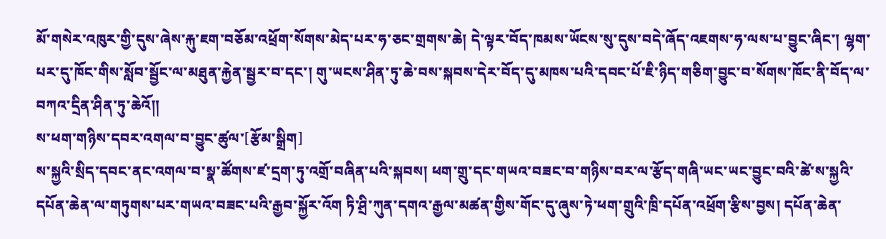མོ་གསེར་འཁུར་གྱི་དུས་ཞེས་རྐུ་ཇག་བཅོམ་འཕྲོག་སོགས་མེད་པར་ཧ་ཅང་གྲགས་ཆེ། དེ་ལྟར་བོད་ཁམས་ཡོངས་སུ་དུས་བདེ་ཞོད་འཇགས་ཧ་ལས་པ་བྱུང་ཞིང་། ལྷག་པར་དུ་ཁོང་གིས་སློབ་སྦྱོང་ལ་མཐུན་རྐྱེན་སྦྱར་བ་དང་། གུ་ཡངས་ཤིན་ཏུ་ཆེ་བས་སྐབས་དེར་བོད་དུ་མཁས་པའི་དབང་པོ་ཇི་ཉིད་གཅིག་བྱུང་བ་སོགས་ཁོང་ནི་བོད་ལ་བཀའ་དྲིན་ཤིན་ཏུ་ཆེའོ།།
ས་ཕག་གཉིས་དབར་འགལ་བ་བྱུང་ཚུལ་[རྩོམ་སྒྲིག]
ས་སྐྱའི་སྲིད་དབང་ནང་འགལ་བ་སྣ་ཚོགས་ཛ་དྲག་ཏུ་འགྲོ་བཞིན་པའི་སྐབས། ཕག་གྲུ་དང་གཡའ་བཟང་བ་གཉིས་བར་ལ་རྩོད་གཞི་ཡང་ཡང་བྱུང་བའི་ཚེ་ས་སྐྱའི་དཔོན་ཆེན་ལ་གཏུགས་པར་གཡའ་བཟང་པའི་རྒྱབ་སྐྱོར་འོག ཏི་ཤྲི་ཀུན་དགའ་རྒྱལ་མཚན་གྱིས་གོང་དུ་ཞུས་ཏེ་ཕག་གྲུའི་ཁྲི་དཔོན་འཕྲོག་རྩིས་བྱས། དཔོན་ཆེན་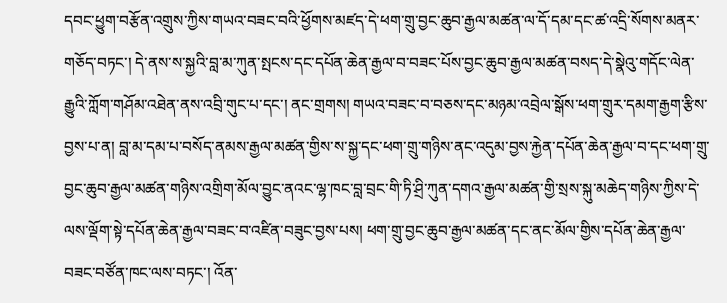དབང་ཕྱུག་བརྩོན་འགྲུས་ཀྱིས་གཡའ་བཟང་བའི་ཕྱོགས་མཛད་དེ་ཕག་གྲུ་བྱང་ཆུབ་རྒྱལ་མཚན་ལ་དོ་དམ་དང་ཚ་འདྲི་སོགས་མནར་གཅོད་བཏང་། དེ་ནས་ས་སྐྱའི་བླ་མ་ཀུན་སྤངས་དང་དཔོན་ཆེན་རྒྱལ་བ་བཟང་པོས་བྱང་ཆུབ་རྒྱལ་མཚན་བསད་དེ་སྣེའུ་གདོང་ལེན་རྒྱུའི་ཀློག་གཤོམ་འཐེན་ནས་འབྲི་གུང་པ་དང་། ནང་གྲགས། གཡའ་བཟང་བ་བཅས་དང་མཉམ་འབྲེལ་སྒོས་ཕག་གྲུར་དམག་རྒྱག་རྩིས་བྱས་པ་ན། བླ་མ་དམ་པ་བསོད་ནམས་རྒྱལ་མཚན་གྱིས་ས་སྐྱ་དང་ཕག་གྲུ་གཉིས་ནང་འདུམ་བྱས་རྐྱེན་དཔོན་ཆེན་རྒྱལ་བ་དང་ཕག་གྲུ་བྱང་ཆུབ་རྒྱལ་མཚན་གཉིས་འགྲིག་མོལ་བྱུང་ནའང་ལྷ་ཁང་བླ་བྲང་གི་ཏི་ཤྲི་ཀུན་དགའ་རྒྱལ་མཚན་གྱི་སྲས་སྐུ་མཆེད་གཉིས་ཀྱིས་དེ་ལས་ལྡོག་སྟེ་དཔོན་ཆེན་རྒྱལ་བཟང་བ་འཛིན་བཟུང་བྱས་པས། ཕག་གྲུ་བྱང་ཆུབ་རྒྱལ་མཚན་དང་ནང་མོལ་གྱིས་དཔོན་ཆེན་རྒྱལ་བཟང་བཙོན་ཁང་ལས་བཏང་། འོན་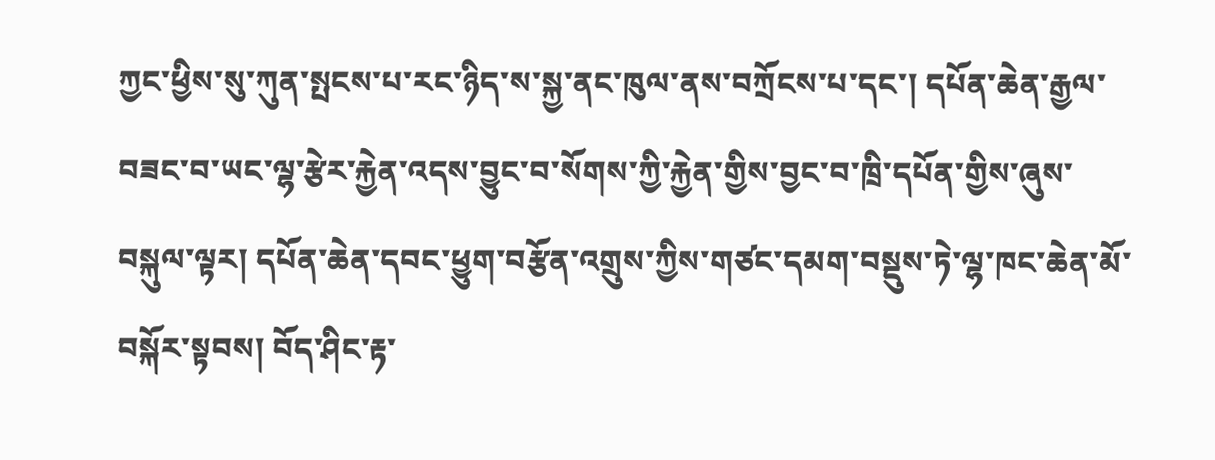ཀྱང་ཕྱིས་སུ་ཀུན་སྤངས་པ་རང་ཉིད་ས་སྐྱ་ནང་ཁུལ་ནས་བཀྲོངས་པ་དང་། དཔོན་ཆེན་རྒྱལ་བཟང་བ་ཡང་ལྷ་རྩེར་རྐྱེན་འདས་བྱུང་བ་སོགས་ཀྱི་རྐྱེན་གྱིས་བྱང་བ་ཁྲི་དཔོན་གྱིས་ཞུས་བསྐུལ་ལྟར། དཔོན་ཆེན་དབང་ཕྱུག་བརྩོན་འགྲུས་ཀྱིས་གཙང་དམག་བསྡུས་ཏེ་ལྷ་ཁང་ཆེན་མོ་བསྐོར་སྟབས། བོད་ཤིང་རྟ་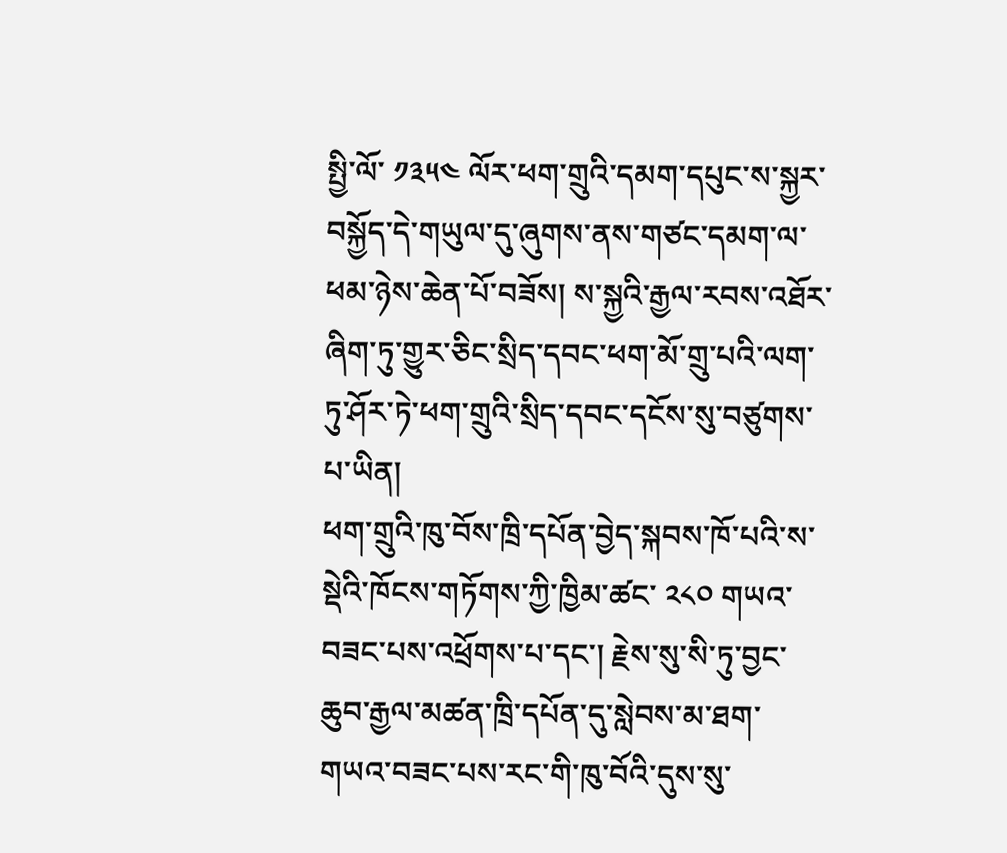སྤྱི་ལོ་ ༡༣༥༤ ལོར་ཕག་གྲུའི་དམག་དཔུང་ས་སྐྱར་བསྐྱོད་དེ་གཡུལ་དུ་ཞུགས་ནས་གཙང་དམག་ལ་ཕམ་ཉེས་ཆེན་པོ་བཟོས། ས་སྐྱའི་རྒྱལ་རབས་འཐོར་ཞིག་ཏུ་གྱུར་ཅིང་སྲིད་དབང་ཕག་མོ་གྲུ་པའི་ལག་ཏུ་ཤོར་ཏེ་ཕག་གྲུའི་སྲིད་དབང་དངོས་སུ་བཙུགས་པ་ཡིན།
ཕག་གྲུའི་ཁུ་བོས་ཁྲི་དཔོན་བྱེད་སྐབས་ཁོ་པའི་ས་སྡེའི་ཁོངས་གཏོགས་ཀྱི་ཁྱིམ་ཚང་ ༢༨༠ གཡའ་བཟང་པས་འཕྲོགས་པ་དང་། རྗེས་སུ་སི་ཏུ་བྱང་ཆུབ་རྒྱལ་མཚན་ཁྲི་དཔོན་དུ་སླེབས་མ་ཐག་གཡའ་བཟང་པས་རང་གི་ཁུ་བོའི་དུས་སུ་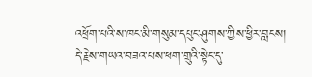འཕྲོག་པའི་ས་ཁང་མི་གསུམ་དཔུང་ཤུགས་ཀྱིས་ཕྱིར་བླངས། དེ་རྗེས་གཡའ་བཟའ་པས་ཕག་གྲུའི་སྟེང་དུ་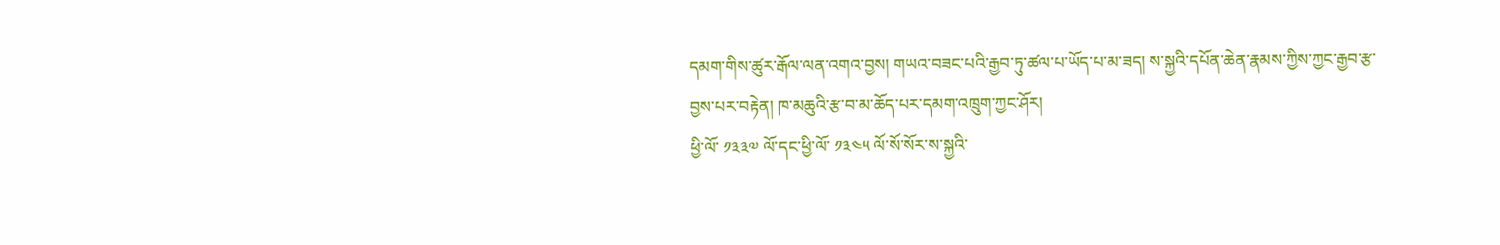དམག་གིས་ཚུར་རྒོལ་ལན་འགའ་བྱས། གཡའ་བཟང་པའི་རྒྱབ་ཏུ་ཚལ་པ་ཡོད་པ་མ་ཟད། ས་སྐྱའི་དཔོན་ཆེན་རྣམས་ཀྱིས་ཀྱང་རྒྱབ་རྩ་བྱས་པར་བརྟེན། ཁ་མཆུའི་རྩ་བ་མ་ཆོད་པར་དམག་འཁྲུག་ཀྱང་ཤོར།
ཕྱི་ལོ་ ༡༣༣༧ ལོ་དང་ཕྱི་ལོ་ ༡༣༤༥ ལོ་སོ་སོར་ས་སྐྱའི་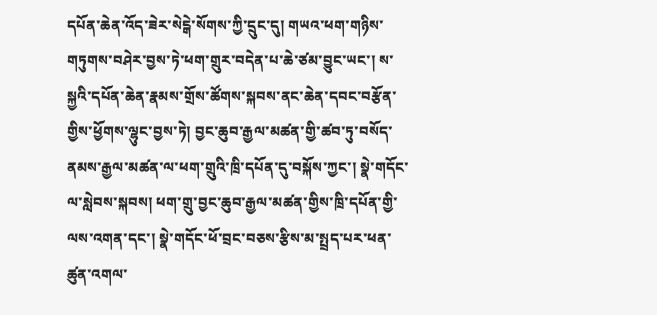དཔོན་ཆེན་འོད་ཟེར་སེངྒེ་སོགས་ཀྱི་དྲུང་དུ། གཡའ་ཕག་གཉིས་གཏུགས་བཤེར་བྱས་ཏེ་ཕག་གྲུར་བདེན་པ་ཆེ་ཙམ་བྱུང་ཡང་། ས་སྐྱའི་དཔོན་ཆེན་རྣམས་གྲོས་ཚོགས་སྐབས་ནང་ཆེན་དབང་བརྩོན་གྱིས་ཕྱོགས་ལྷུང་བྱས་ཏེ། བྱང་ཆུབ་རྒྱལ་མཚན་གྱི་ཚབ་ཏུ་བསོད་ནམས་རྒྱལ་མཚན་ལ་ཕག་གྲུའི་ཁྲི་དཔོན་དུ་བསྐོས་ཀྱང་། སྣེ་གདོང་ལ་སླེབས་སྐབས། ཕག་གྲུ་བྱང་ཆུབ་རྒྱལ་མཚན་གྱིས་ཁྲི་དཔོན་གྱི་ལས་འགན་དང་། སྣེ་གདོང་ཕོ་བྲང་བཅས་རྩིས་མ་སྤྲད་པར་ཕན་ཚུན་འགལ་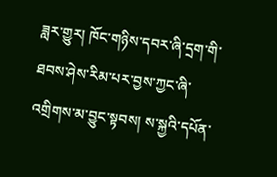ཟླར་གྱུར། ཁོང་གཉིས་དབར་ཞི་དྲག་གི་ཐབས་ཤེས་རིམ་པར་བྱས་ཀྱང་ཞི་འགྲིགས་མ་བྱུང་སྟབས། ས་སྐྱའི་དཔོན་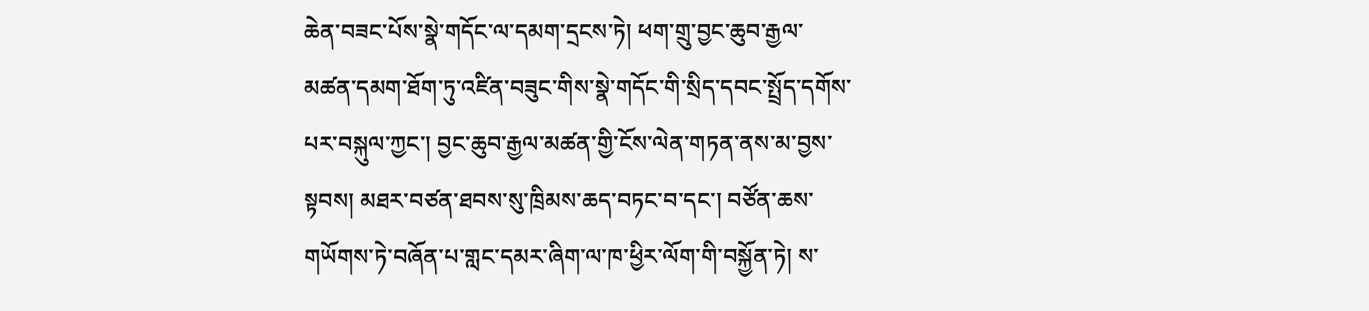ཆེན་བཟང་པོས་སྣེ་གདོང་ལ་དམག་དྲངས་ཏེ། ཕག་གྲུ་བྱང་ཆུབ་རྒྱལ་མཚན་དམག་ཐོག་ཏུ་འཛིན་བཟུང་གིས་སྣེ་གདོང་གི་སྲིད་དབང་སྤྲོད་དགོས་པར་བསྐུལ་ཀྱང་། བྱང་ཆུབ་རྒྱལ་མཚན་གྱི་ངོས་ལེན་གཏན་ནས་མ་བྱས་སྟབས། མཐར་བཙན་ཐབས་སུ་ཁྲིམས་ཆད་བཏང་བ་དང་། བཙོན་ཆས་གཡོགས་ཏེ་བཞོན་པ་གླང་དམར་ཞིག་ལ་ཁ་ཕྱིར་ལོག་གི་བསྐྱོན་ཏེ། ས་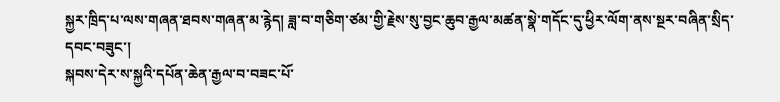སྐྱར་ཁྲིད་པ་ལས་གཞན་ཐབས་གཞན་མ་རྙེད། ཟླ་བ་གཅིག་ཙམ་གྱི་རྗེས་སུ་བྱང་ཆུབ་རྒྱལ་མཚན་སྣེ་གདོང་དུ་ཕྱིར་ལོག་ནས་སྔར་བཞིན་སྲིད་དབང་བཟུང་།
སྐབས་དེར་ས་སྐྱའི་དཔོན་ཆེན་རྒྱལ་བ་བཟང་པོ་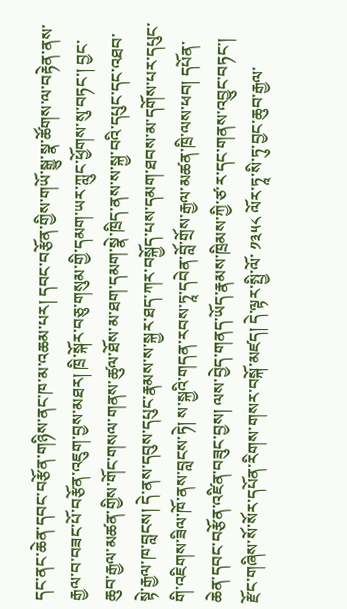དང་ནང་ཆེན་དབང་བརྩོན་གཉིས་ནང་ཁ་མ་འཆམ་པར། དབང་བརྩོན་གྱིས་གཡོ་སྒྱུ་སྣ་ཚོགས་ལ་བརྟེན་ནས་རྒྱལ་བ་བཟང་པོ་བརྩོན་འཇུག་བྱས་མཐར། ཁྲི་སྐོར་བཅུ་གསུམ་གྱི་དམག་ཡར་ཀླུང་ཕྱོགས་སུ་བཏང་། བྱང་ཆུབ་རྒྱལ་མཚན་གྱིས་གོང་གསལ་གནས་ཚུལ་ཐོས་མ་ཐག་དམག་སྣེ་ཁྲིད་ནས་ས་སྐྱ་བའི་དཔུང་དང་འཐབ་སྟེ་རྒྱལ་ཁ་བླངས། དེ་ནས་དབུས་དཔུང་རྣམས་ས་སྐྱར་ཐད་ཀར་བསྐྱོད་པས་དམག་ཐབས་མ་དགོས་པར་དཔུང་གི་འཇིགས་ཟིལ་ཁོ་ནས་བླངས་ཏེ། ས་སྐྱའི་གདན་རབས་ཏཱ་དབེན་བློ་གྲོས་རྒྱལ་མཚན་ཁྲི་ལས་ཕབ། དཔོན་ཆེན་དབང་བརྩོན་འཛིན་བཟུང་བྱས། ལས་བྱེད་གནད་ཡོད་རྣམས་ཁྲིམས་ཀྱི་ཙ་ར་དང་གནས་འབྱུང་བཏང་། རྫོང་གཞིས་སོ་སོར་དཔོན་རིགས་གསར་བསྐོ་མཛད། དེ་ལྟར་སྤྱི་ལོ་ ༡༣༥༨ ལོར་ཏཱ་སི་ཏུ་བྱང་ཆུབ་རྒྱལ་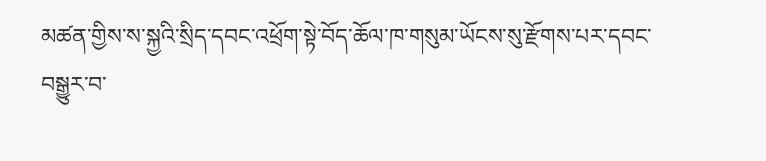མཚན་གྱིས་ས་སྐྱའི་སྲིད་དབང་འཕྲོག་སྟེ་བོད་ཆོལ་ཁ་གསུམ་ཡོངས་སུ་རྫོགས་པར་དབང་བསྒྱུར་བ་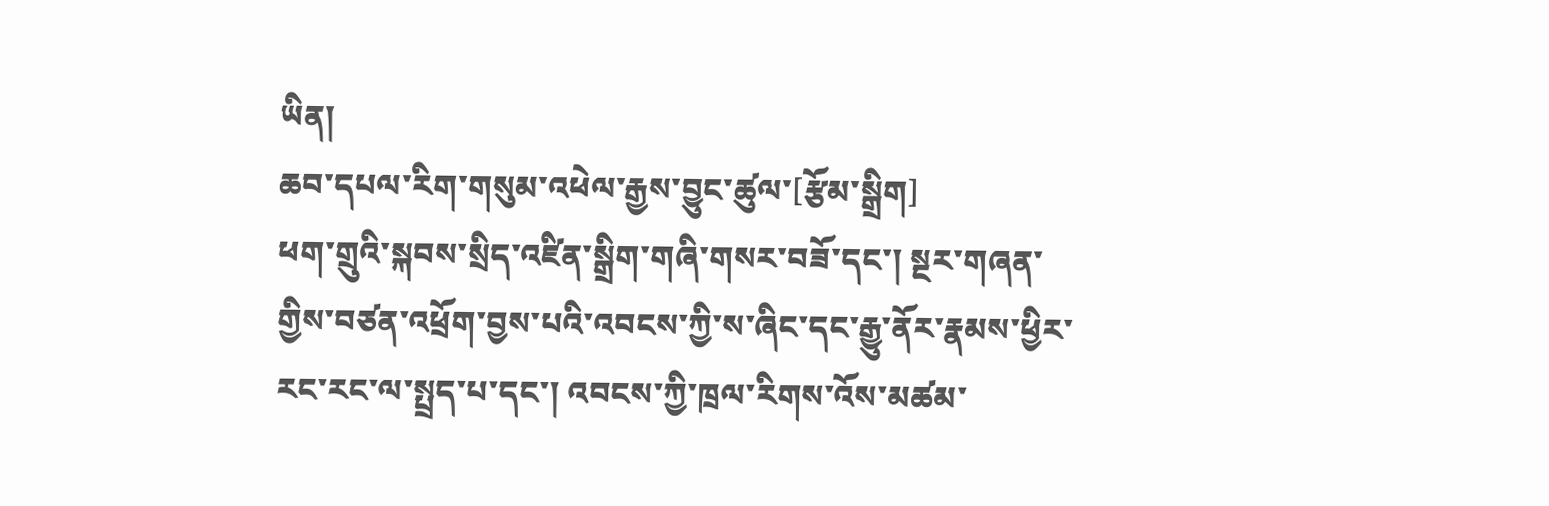ཡིན།
ཆབ་དཔལ་རིག་གསུམ་འཕེལ་རྒྱས་བྱུང་ཚུལ་[རྩོམ་སྒྲིག]
ཕག་གྲུའི་སྐབས་སྲིད་འཛིན་སྒྲིག་གཞི་གསར་བཟོ་དང་། སྔར་གཞན་གྱིས་བཙན་འཕྲོག་བྱས་པའི་འབངས་ཀྱི་ས་ཞིང་དང་རྒྱུ་ནོར་རྣམས་ཕྱིར་རང་རང་ལ་སྤྲད་པ་དང་། འབངས་ཀྱི་ཁྲལ་རིགས་འོས་མཚམ་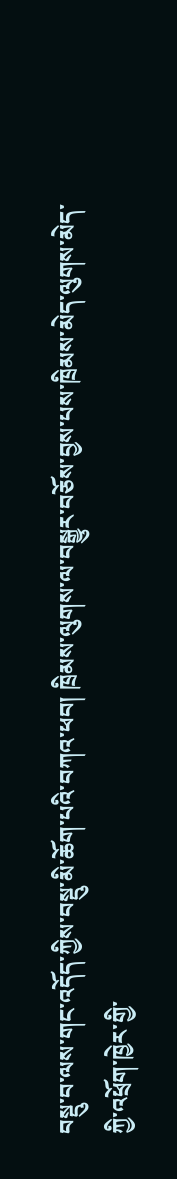བསྡུ་བ་ལས་གང་འདོད་ཀྱིས་བསྡུ་མི་ཆོག་པའི་བཀའ་ཕབ། ཁྲིམས་ལུགས་ལ་བསྒྱུར་བཅོས་བྱས་པས་ཁྲིམས་མེད་ལུགས་མེད་ཀྱི་འཕྲོག་ཁྱེར་གྱི་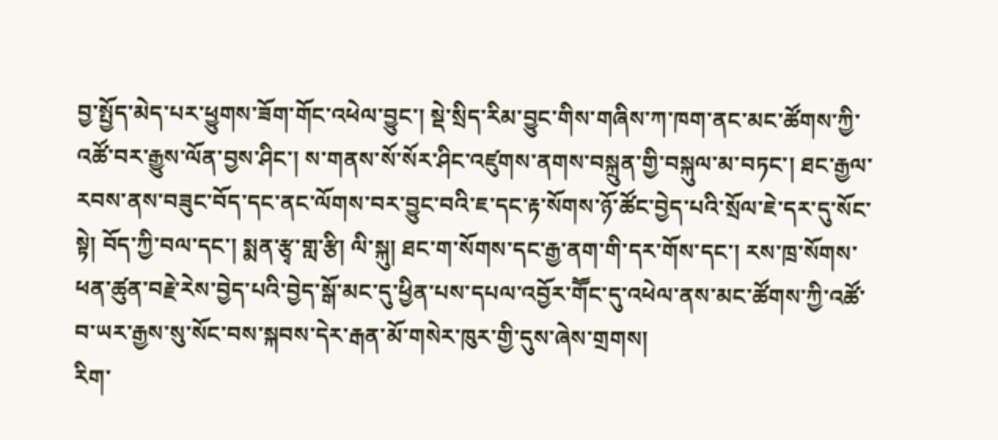བྱ་སྤྱོད་མེད་པར་ཕྱུགས་ཟོག་གོང་འཕེལ་བྱུང་། སྡེ་སྲིད་རིམ་བྱུང་གིས་གཞིས་ཀ་ཁག་ནང་མང་ཚོགས་ཀྱི་འཚོ་བར་རྒྱུས་ལོན་བྱས་ཤིང་། ས་གནས་སོ་སོར་ཤིང་འཛུགས་ནགས་བསྐྲུན་གྱི་བསྐུལ་མ་བཏང་། ཐང་རྒྱལ་རབས་ནས་བཟུང་བོད་དང་ནང་ལོགས་བར་བྱུང་བའི་ཇ་དང་རྟ་སོགས་ཉོ་ཚོང་བྱེད་པའི་སྲོལ་ཇེ་དར་དུ་སོང་སྟེ། བོད་ཀྱི་བལ་དང་། སྨན་རྩྭ་གླ་རྩི། ལི་སྐུ། ཐང་ག་སོགས་དང་རྒྱ་ནག་གི་དར་གོས་དང་། རས་ཁྲ་སོགས་ཕན་ཚུན་བརྗེ་རེས་བྱེད་པའི་བྱེད་སྒོ་མང་དུ་ཕྱིན་པས་དཔལ་འབྱོར་གཽང་དུ་འཕེལ་ནས་མང་ཚོགས་ཀྱི་འཚོ་བ་ཡར་རྒྱས་སུ་སོང་བས་སྐབས་དེར་རྒན་མོ་གསེར་ཁུར་གྱི་དུས་ཞེས་གྲགས།
རིག་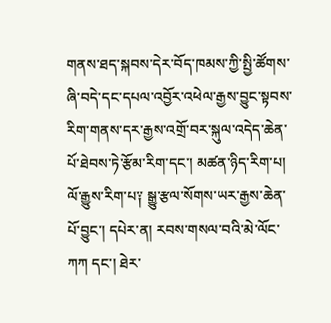གནས་ཐད་སྐབས་དེར་བོད་ཁམས་ཀྱི་སྤྱི་ཚོགས་ཞི་བདེ་དང་དཔལ་འབྱོར་འཕེལ་རྒྱས་བྱུང་སྟབས་རིག་གནས་དར་རྒྱས་འགྲོ་བར་སྐུལ་འདེད་ཆེན་པོ་ཐེབས་ཏེ་རྩོམ་རིག་དང་། མཚན་ཉིད་རིག་པ། ལོ་རྒྱུས་རིག་པ༑ སྒྱུ་རྩལ་སོགས་ཡར་རྒྱས་ཆེན་པོ་བྱུང་། དཔེར་ན། རབས་གསལ་བའི་མེ་ལོང་ཀཀ དང་། ཐེར་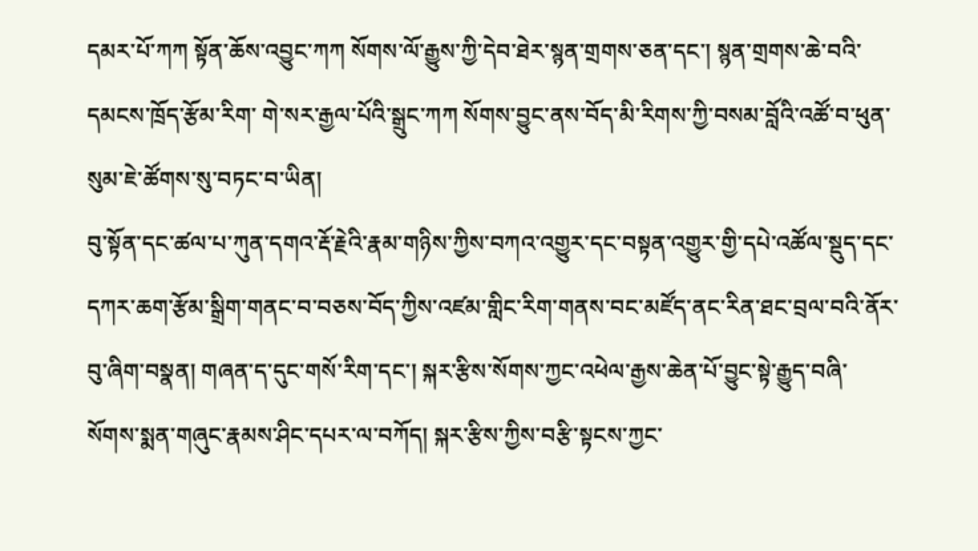དམར་པོ་ཀཀ སྟོན་ཆོས་འབྱུང་ཀཀ སོགས་ལོ་རྒྱུས་ཀྱི་དེབ་ཐེར་སྙན་གྲགས་ཅན་དང་། སྙན་གྲགས་ཆེ་བའི་དམངས་ཁྲོད་རྩོམ་རིག་ གེ་སར་རྒྱལ་པོའི་སྒྲུང་ཀཀ སོགས་བྱུང་ནས་བོད་མི་རིགས་ཀྱི་བསམ་བློའི་འཚོ་བ་ཕུན་སུམ་ཇེ་ཚོགས་སུ་བཏང་བ་ཡིན།
བུ་སྟོན་དང་ཚལ་པ་ཀུན་དགའ་རྡོ་རྗེའི་རྣམ་གཉིས་ཀྱིས་བཀའ་འགྱུར་དང་བསྟན་འགྱུར་གྱི་དཔེ་འཚོལ་སྡུད་དང་དཀར་ཆག་རྩོམ་སྒྲིག་གནང་བ་བཅས་བོད་ཀྱིས་འཛམ་གླིང་རིག་གནས་བང་མཛོད་ནང་རིན་ཐང་བྲལ་བའི་ནོར་བུ་ཞིག་བསྣན། གཞན་ད་དུང་གསོ་རིག་དང་། སྐར་རྩིས་སོགས་ཀྱང་འཕེལ་རྒྱས་ཆེན་པོ་བྱུང་སྟེ་རྒྱུད་བཞི་སོགས་སྨན་གཞུང་རྣམས་ཤིང་དཔར་ལ་བཀོད། སྐར་རྩིས་ཀྱིས་བརྩི་སྟངས་ཀྱང་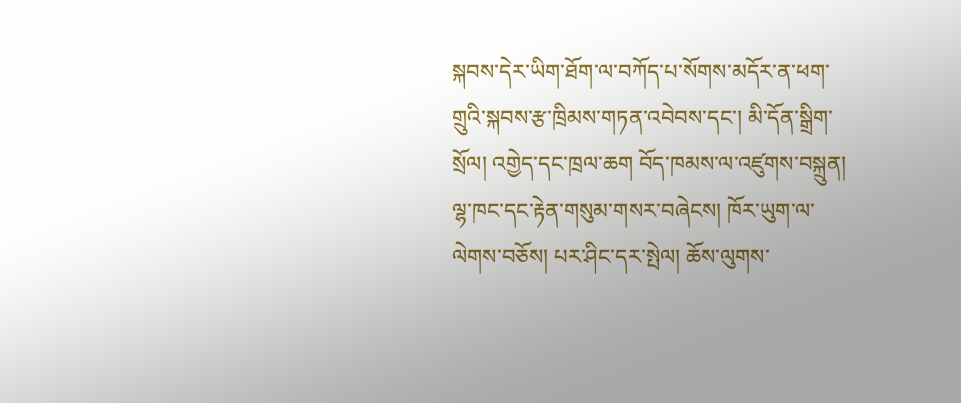སྐབས་དེར་ཡིག་ཐོག་ལ་བཀོད་པ་སོགས་མདོར་ན་ཕག་གྲུའི་སྐབས་རྩ་ཁྲིམས་གཏན་འབེབས་དང་། མི་དོན་སྒྲིག་སྲོལ། འགྱེད་དང་ཁྲལ་ཆག བོད་ཁམས་ལ་འཛུགས་བསྐྲུན། ལྷ་ཁང་དང་རྟེན་གསུམ་གསར་བཞེངས། ཁོར་ཡུག་ལ་ལེགས་བཅོས། པར་ཤིང་དར་སྤེལ། ཆོས་ལུགས་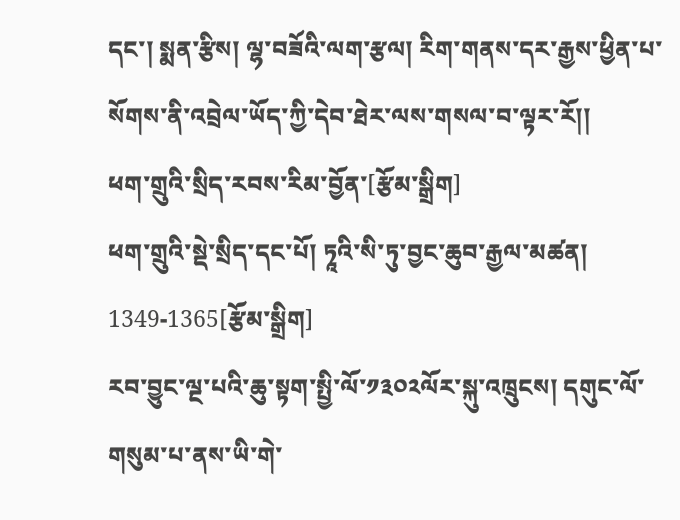དང་། སྨན་རྩིས། ལྷ་བཟོའི་ལག་རྩལ། རིག་གནས་དར་རྒྱས་ཕྱིན་པ་སོགས་ནི་འབྲེལ་ཡོད་ཀྱི་དེབ་ཐེར་ལས་གསལ་བ་ལྟར་རོ།།
ཕག་གྲུའི་སྲིད་རབས་རིམ་བྱོན་[རྩོམ་སྒྲིག]
ཕག་གྲུའི་སྡེ་སྲིད་དང་པོ། ཏཱའི་སི་ཏུ་བྱང་ཆུབ་རྒྱལ་མཚན། 1349-1365[རྩོམ་སྒྲིག]
རབ་བྱུང་ལྔ་པའི་ཆུ་སྟག་སྤྱི་ལོ་༡༣༠༢ལོར་སྐུ་འཁྲུངས། དགུང་ལོ་གསུམ་པ་ནས་ཡི་གེ་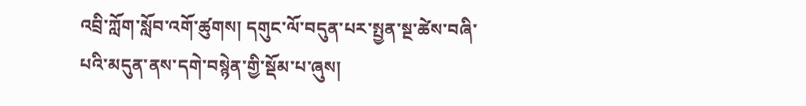འབྲི་ཀློག་སློབ་འགོ་ཚུགས། དགུང་ལོ་བདུན་པར་སྤྱན་སྔ་ཚེས་བཞི་པའི་མདུན་ནས་དགེ་བསྙེན་གྱི་སྡོམ་པ་ཞུས།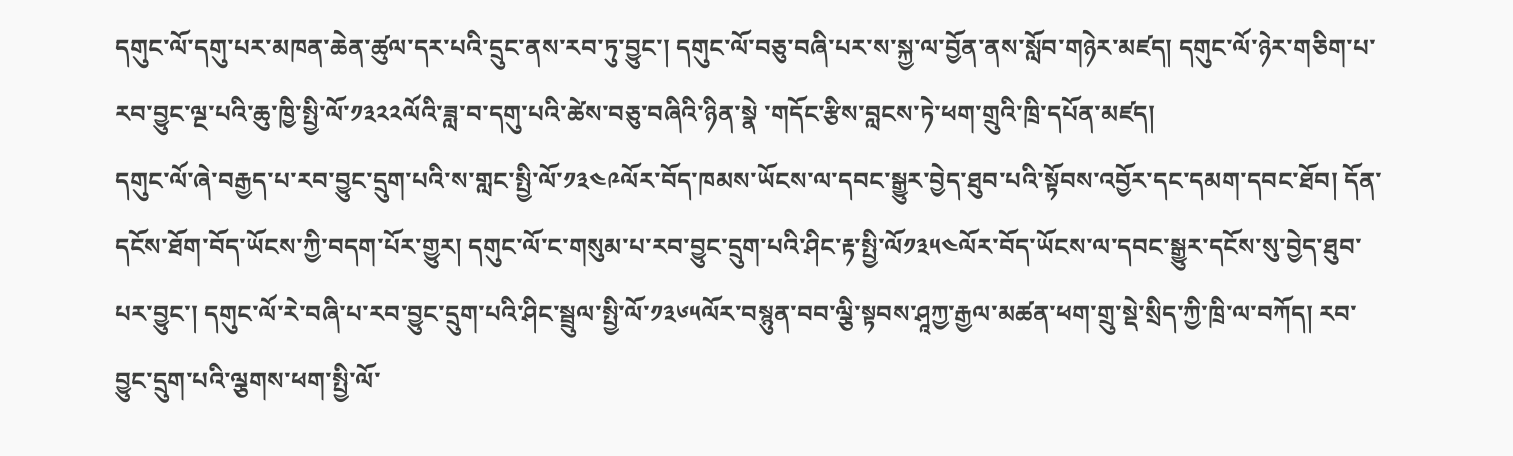དགུང་ལོ་དགུ་པར་མཁན་ཆེན་ཚུལ་དར་པའི་དྲུང་ནས་རབ་ཏུ་བྱུང་། དགུང་ལོ་བཅུ་བཞི་པར་ས་སྐྱ་ལ་བྱོན་ནས་སློབ་གཉེར་མཛད། དགུང་ལོ་ཉེར་གཅིག་པ་རབ་བྱུང་ལྔ་པའི་ཆུ་ཁྱི་སྤྱི་ལོ་༡༣༢༢ལོའི་ཟླ་བ་དགུ་པའི་ཚེས་བཅུ་བཞིའི་ཉིན་སྣེ ་གདོང་རྩིས་བླངས་ཏེ་ཕག་གྲུའི་ཁྲི་དཔོན་མཛད།
དགུང་ལོ་ཞེ་བརྒྱད་པ་རབ་བྱུང་དྲུག་པའི་ས་གླང་སྤྱི་ལོ་༡༣༤༩ལོར་བོད་ཁམས་ཡོངས་ལ་དབང་སྒྱུར་བྱེད་ཐུབ་པའི་སྟོབས་འབྱོར་དང་དམག་དབང་ཐོབ། དོན་དངོས་ཐོག་བོད་ཡོངས་ཀྱི་བདག་པོར་གྱུར། དགུང་ལོ་ང་གསུམ་པ་རབ་བྱུང་དྲུག་པའི་ཤིང་རྟ་སྤྱི་ལོ༡༣༥༤ལོར་བོད་ཡོངས་ལ་དབང་སྒྱུར་དངོས་སུ་བྱེད་ཐུབ་པར་བྱུང་། དགུང་ལོ་རེ་བཞི་པ་རབ་བྱུང་དྲུག་པའི་ཤིང་སྦྲུལ་སྤྱི་ལོ་༡༣༦༥ལོར་བསྙུན་བབ་ལྕི་སྟབས་ཤཱཀྱ་རྒྱལ་མཚན་ཕག་གྲུ་སྡེ་སྲིད་ཀྱི་ཁྲི་ལ་བཀོད། རབ་བྱུང་དྲུག་པའི་ལྕགས་ཕག་སྤྱི་ལོ་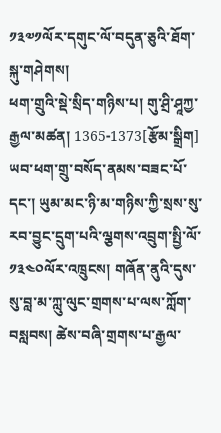༡༣༧༡ལོར་དགུང་ལོ་བདུན་ཅུའི་ཐོག་སྐུ་གཤེགས།
ཕག་གྲུའི་སྡེ་སྲིད་གཉིས་པ། གུ་ཤྲི་ཤཱཀྱ་རྒྱལ་མཚན། 1365-1373[རྩོམ་སྒྲིག]
ཡབ་ཕག་གྲུ་བསོད་ནམས་བཟང་པོ་དང་། ཡུམ་མང་ཉི་མ་གཉིས་ཀྱི་སྲས་སུ་རབ་བྱུང་དྲུག་པའི་ལྕགས་འབྲུག་སྤྱི་ལོ་༡༣༤༠ལོར་འཁྲུངས། གཞོན་ནུའི་དུས་སུ་བླ་མ་ཀླུ་ལུང་གྲགས་པ་ལས་ཀློག་བསླབས། ཚེས་བཞི་གྲགས་པ་རྒྱལ་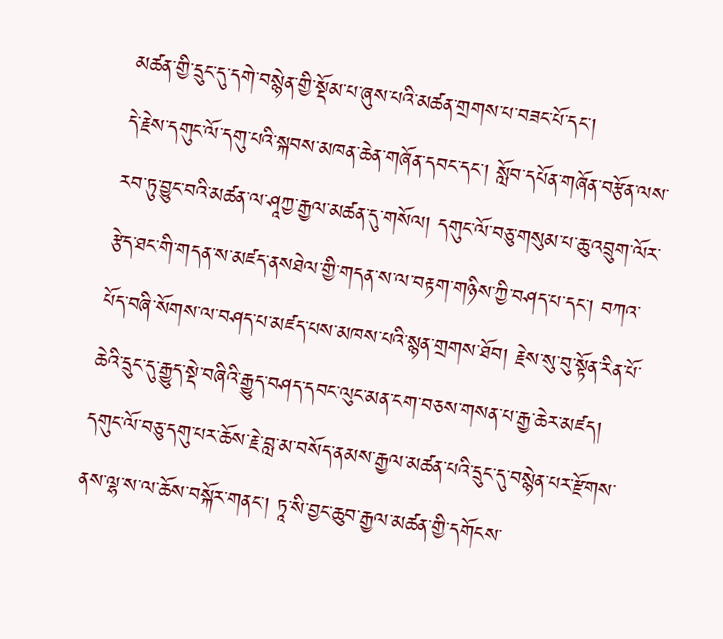མཚན་གྱི་དྲུང་དུ་དགེ་བསྙེན་གྱི་སྡོམ་པ་ཞུས་པའི་མཚན་གྲགས་པ་བཟང་པོ་དང་།
དེ་རྗེས་དགུང་ལོ་དགུ་པའི་སྐབས་མཁན་ཆེན་གཞོན་དབང་དང་། སློབ་དཔོན་གཞོན་བརྩོན་ལས་རབ་ཏུ་བྱུང་བའི་མཚན་ལ་ཤཱཀྱ་རྒྱལ་མཚན་དུ་གསོལ། དགུང་ལོ་བཅུ་གསུམ་པ་ཆུ་འབྲུག་ལོར་རྩེད་ཐང་གི་གདན་ས་མཛད་ནསཐེལ་གྱི་གདན་ས་ལ་བརྟག་གཉིས་ཀྱི་བཤད་པ་དང་། བཀའ་པོད་བཞི་སོགས་ལ་བཤད་པ་མཛད་པས་མཁས་པའི་སྙན་གྲགས་ཐོབ། རྗེས་སུ་བུ་སྟོན་རིན་པོ་ཆེའི་དྲུང་དུ་རྒྱུད་སྡེ་བཞིའི་རྒྱུད་བཤད་དབང་ལུང་མན་ངག་བཅས་གསན་པ་རྒྱ་ཆེར་མཛད། དགུང་ལོ་བཅུ་དགུ་པར་ཆོས་རྗེ་བླ་མ་བསོད་ནམས་རྒྱལ་མཚན་པའི་དྲུང་དུ་བསྙེན་པར་རྫོགས་ནས་ལྷ་ས་ལ་ཆོས་བསྐོར་གནང་། ཏཱ་སི་བྱང་ཆུབ་རྒྱལ་མཚན་གྱི་དགོངས་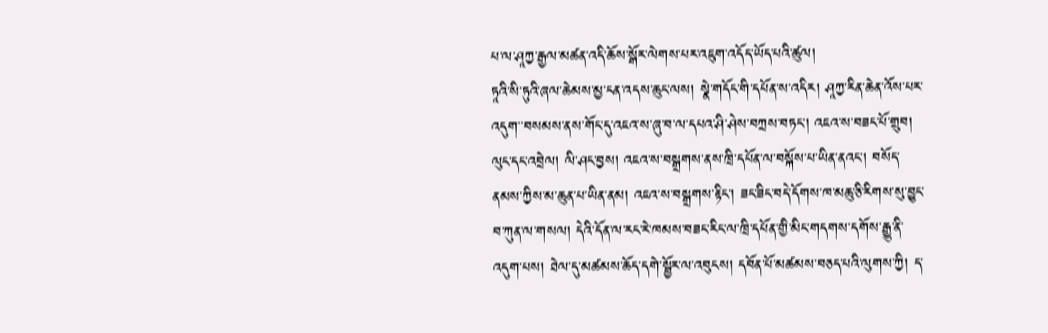པ་ལ་ཤཱཀྱ་རྒྱལ་མཚན་འདི་ཆོས་སྒོར་ལེགས་པར་འཇུག་འདོད་ཡོད་པའི་ཚུལ།
ཏཱའི་སི་ཏུའི་ཞལ་ཆེམས་མྱ་ངན་འདས་ཆུང་ལས། སྣེ་གདོང་གི་དཔོན་ས་འདིར། ཤཱཀྱ་རིན་ཆེན་འོས་པར་འདུག་་བསམས་ནས་གོང་དུ་འཇའ་ས་ཞུ་བ་ལ་དཔའ་ཤི་ཤེས་བཀྲས་བཏང་། འཇའ་ས་བཟང་པོ་གྲུབ། ལུང་དང་འབྲེལ། ལི་ཤང་བྱས། འཇའ་ས་བསྒྲགས་ནས་ཁྲི་དཔོན་ལ་བསྐོས་པ་ཡིན་ནའང་། བསོད་ནམས་ཀྱིས་མ་ཆུན་པ་ཡིན་ནམ། འཇའ་ས་བསྒྲགས་རྟིང་། ཟང་ཟིང་བདེ་དོགས་ཁ་མཆུ་ཅི་རིགས་སུ་བྱུང་བ་ཀུན་ལ་གསལ། དེའི་དོན་ལ་རང་རེ་ཁམས་བཟང་རིང་ལ་ཁྲི་དཔོན་གྱི་མིང་གདགས་དགོས་རྒྱུ་ནི་འདུག་པས། ཐེལ་དུ་མཚམས་ཆོད་དགེ་སྦྱོར་ལ་འབུངས། དབོན་པོ་མཚམས་བཅད་པའི་ལུགས་ཀྱི། ད་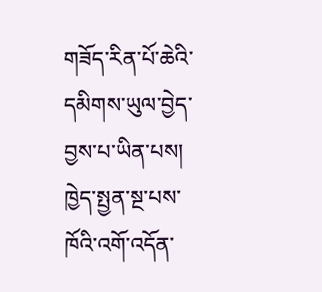གཟོད་རིན་པོ་ཆེའི་དམིགས་ཡུལ་བྱེད་བྱས་པ་ཡིན་པས། ཁྱེད་སྤྱན་སྔ་པས་ཁོའི་འགོ་འདོན་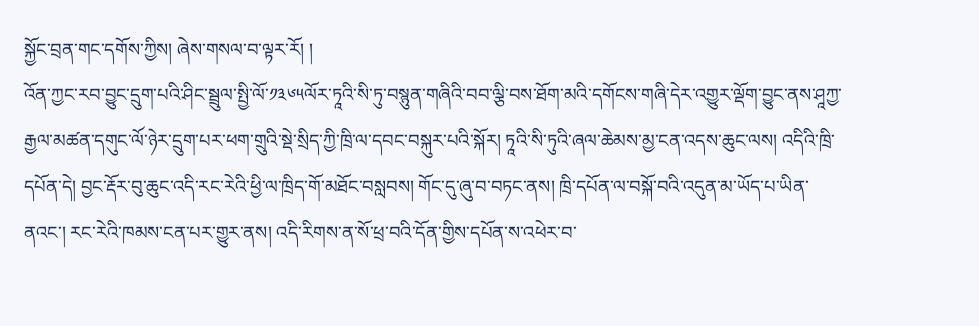སྐྱོང་བྲན་གང་དགོས་ཀྱིས། ཞེས་གསལ་བ་ལྟར་རོ། །
འོན་ཀྱང་རབ་བྱུང་དྲུག་པའི་ཤིང་སྦྲུལ་སྤྱི་ལོ་༡༣༦༥ལོར་ཏཱའི་སི་ཏུ་བསྙུན་གཞིའི་བབ་ལྕི་བས་ཐོག་མའི་དགོངས་གཞི་དེར་འགྱུར་ལྡོག་བྱུང་ནས་ཤཱཀྱ་རྒྱལ་མཚན་དགུང་ལོ་ཉེར་དྲུག་པར་ཕག་གྲུའི་སྡེ་སྲིད་ཀྱི་ཁྲི་ལ་དབང་བསྐུར་པའི་སྐོར། ཏཱའི་སི་ཏུའི་ཞལ་ཆེམས་མྱ་ངན་འདས་ཆུང་ལས། འདིའི་ཁྲི་དཔོན་དེ། བྱང་རྡོར་བུ་ཆུང་འདི་རང་རེའི་ཕྱི་ལ་ཁྲིད་གོ་མཐོང་བསླབས། གོང་དུ་ཞུ་བ་བཏང་ནས། ཁྲི་དཔོན་ལ་བསྐོ་བའི་འདུན་མ་ཡོད་པ་ཡིན་ནའང་། རང་རེའི་ཁམས་ངན་པར་གྱུར་ནས། འདི་རིགས་ན་སོ་ཕྲ་བའི་དོན་གྱིས་དཔོན་ས་འཕེར་བ་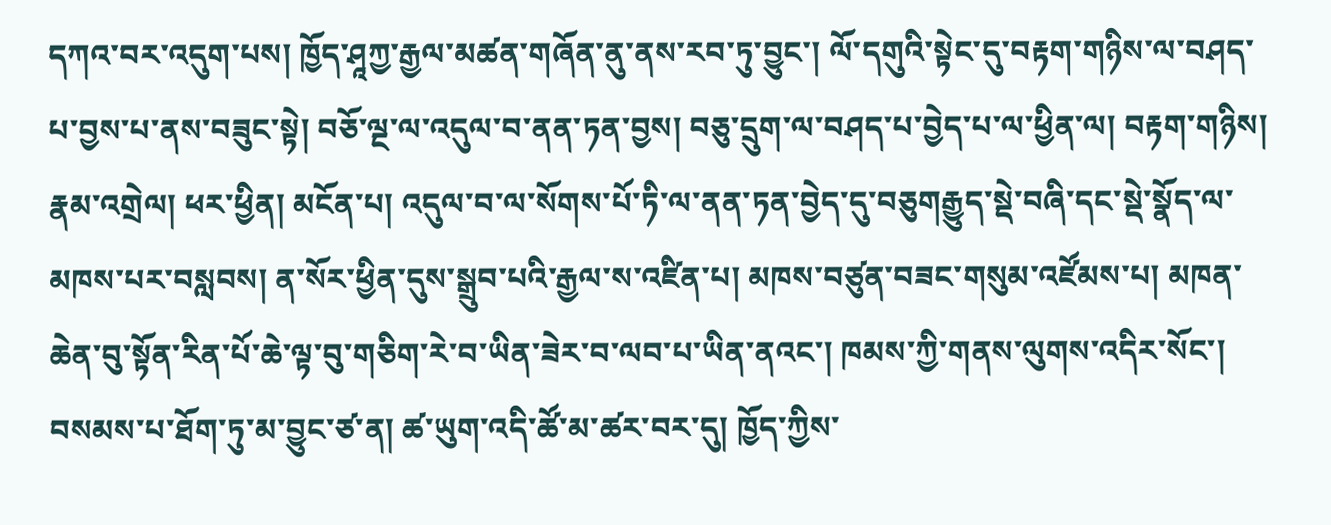དཀའ་བར་འདུག་པས། ཁྱོད་ཤཱཀྱ་རྒྱལ་མཚན་གཞོན་ནུ་ནས་རབ་ཏུ་བྱུང་། ལོ་དགུའི་སྟེང་དུ་བརྟག་གཉིས་ལ་བཤད་པ་བྱས་པ་ནས་བཟུང་སྟེ། བཅོ་ལྔ་ལ་འདུལ་བ་ནན་ཏན་བྱས། བཅུ་དྲུག་ལ་བཤད་པ་བྱེད་པ་ལ་ཕྱིན་ལ། བརྟག་གཉིས། རྣམ་འགྲེལ། ཕར་ཕྱིན། མངོན་པ། འདུལ་བ་ལ་སོགས་པོ་ཏི་ལ་ནན་ཏན་བྱེད་དུ་བཅུགརྒྱུད་སྡེ་བཞི་དང་སྡེ་སྣོད་ལ་མཁས་པར་བསླབས། ན་སོར་ཕྱིན་དུས་སྒྲུབ་པའི་རྒྱལ་ས་འཛིན་པ། མཁས་བཙུན་བཟང་གསུམ་འཛོམས་པ། མཁན་ཆེན་བུ་སྟོན་རིན་པོ་ཆེ་ལྟ་བུ་གཅིག་རེ་བ་ཡིན་ཟེར་བ་ལབ་པ་ཡིན་ནའང་། ཁམས་ཀྱི་གནས་ལུགས་འདིར་སོང་། བསམས་པ་ཐོག་ཏུ་མ་བྱུང་ཙ་ན། ཚ་ཡུག་འདི་ཚོ་མ་ཚར་བར་དུ། ཁྱོད་ཀྱིས་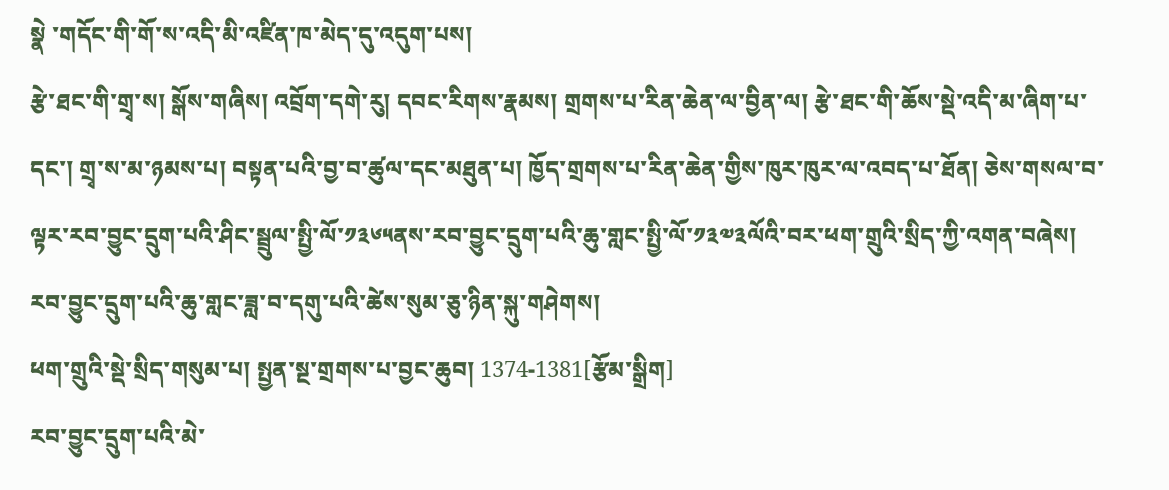སྣེ ་གདོང་གི་གོ་ས་འདི་མི་འཛིན་ཁ་མེད་དུ་འདུག་པས།
རྩེ་ཐང་གི་གྲྭ་ས། སྒོས་གཞིས། འབྲོག་དགེ་རུ། དབང་རིགས་རྣམས། གྲགས་པ་རིན་ཆེན་ལ་བྱིན་ལ། རྩེ་ཐང་གི་ཆོས་སྡེ་འདི་མ་ཞིག་པ་དང་། གྲྭ་ས་མ་ཉམས་པ། བསྟན་པའི་བྱ་བ་ཚུལ་དང་མཐུན་པ། ཁྱོད་གྲགས་པ་རིན་ཆེན་གྱིས་ཁུར་ཁུར་ལ་འབད་པ་ཐོན། ཅེས་གསལ་བ་ལྟར་རབ་བྱུང་དྲུག་པའི་ཤིང་སྦྲུལ་སྤྱི་ལོ་༡༣༦༥ནས་རབ་བྱུང་དྲུག་པའི་ཆུ་གླང་སྤྱི་ལོ་༡༣༧༣ལོའི་བར་ཕག་གྲུའི་སྲིད་ཀྱི་འགན་བཞེས། རབ་བྱུང་དྲུག་པའི་ཆུ་གླང་ཟླ་བ་དགུ་པའི་ཚེས་སུམ་ཅུ་ཉིན་སྐུ་གཤེགས།
ཕག་གྲུའི་སྡེ་སྲིད་གསུམ་པ། སྤྱན་སྔ་གྲགས་པ་བྱང་ཆུབ། 1374-1381[རྩོམ་སྒྲིག]
རབ་བྱུང་དྲུག་པའི་མེ་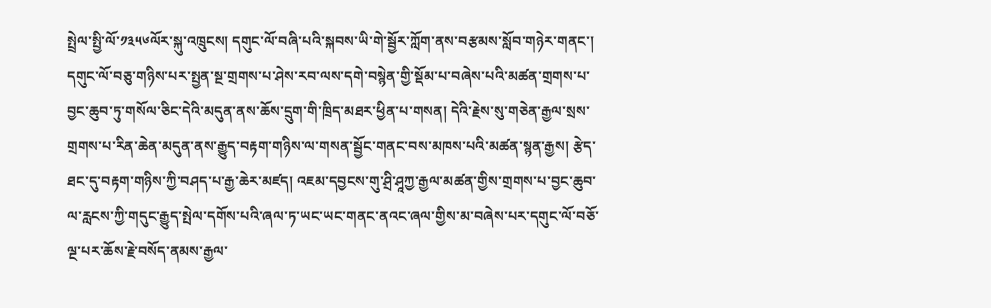སྤྲེལ་སྤྱི་ལོ་༡༣༥༦ལོར་སྐུ་འཁྲུངས། དགུང་ལོ་བཞི་པའི་སྐབས་ཡི་གེ་སྦྱོར་ཀློག་ནས་བརྩམས་སློབ་གཉེར་གནང་། དགུང་ལོ་བཅུ་གཉིས་པར་སྤྱན་སྔ་གྲགས་པ་ཤེས་རབ་ལས་དགེ་བསྙེན་གྱི་སྡོམ་པ་བཞེས་པའི་མཚན་གྲགས་པ་བྱང་ཆུབ་ཏུ་གསོལ་ཅིང་དེའི་མདུན་ནས་ཆོས་དྲུག་གི་ཁྲིད་མཐར་ཕྱིན་པ་གསན། དེའི་རྗེས་སུ་གཅེན་རྒྱལ་སྲས་གྲགས་པ་རིན་ཆེན་མདུན་ནས་རྒྱུད་བརྟག་གཉིས་ལ་གསན་སྦྱོང་གནང་བས་མཁས་པའི་མཚན་སྙན་རྒྱས། རྩེད་ཐང་དུ་བརྟག་གཉིས་ཀྱི་བཤད་པ་རྒྱ་ཆེར་མཛད། འཇམ་དབྱངས་གུ་ཤྲི་ཤཱཀྱ་རྒྱལ་མཚན་གྱིས་གྲགས་པ་བྱང་ཆུབ་ལ་རླངས་ཀྱི་གདུང་རྒྱུད་སྤེལ་དགོས་པའི་ཞལ་ཏ་ཡང་ཡང་གནང་ནའང་ཞལ་གྱིས་མ་བཞེས་པར་དགུང་ལོ་བཅོ་ལྔ་པར་ཆོས་རྗེ་བསོད་ནམས་རྒྱལ་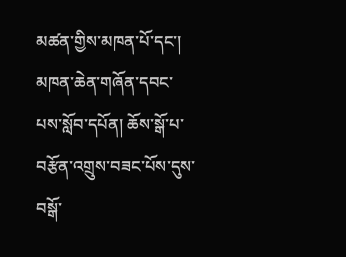མཚན་གྱིས་མཁན་པོ་དང་། མཁན་ཆེན་གཞོན་དབང་པས་སློབ་དཔོན། ཆོས་སྒོ་པ་བརྩོན་འགྲུས་བཟང་པོས་དུས་བསྒོ་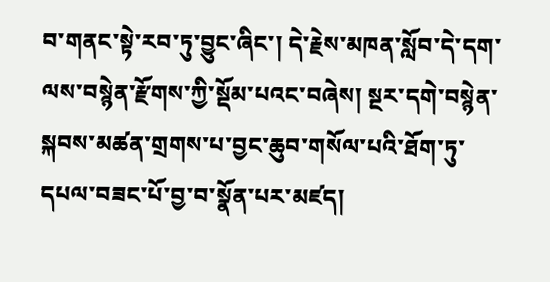བ་གནང་སྟེ་རབ་ཏུ་བྱུང་ཞིང་། དེ་རྗེས་མཁན་སློབ་དེ་དག་ལས་བསྙེན་རྫོགས་ཀྱི་སྡོམ་པའང་བཞེས། སྔར་དགེ་བསྙེན་སྐབས་མཚན་གྲགས་པ་བྱང་ཆུབ་གསོལ་པའི་ཐོག་ཏུ་དཔལ་བཟང་པོ་བྱ་བ་སྣོན་པར་མཛད།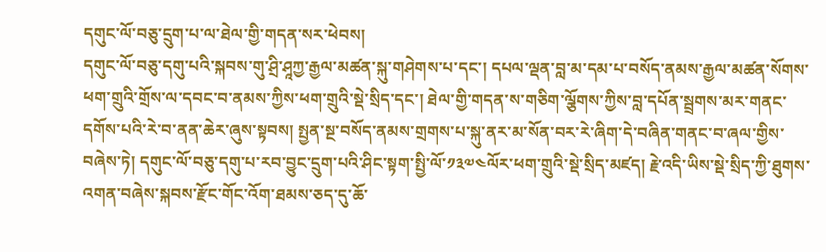དགུང་ལོ་བཅུ་དྲུག་པ་ལ་ཐེལ་གྱི་གདན་སར་ཕེབས།
དགུང་ལོ་བཅུ་དགུ་པའི་སྐབས་གུ་ཤྲི་ཤཱཀྱ་རྒྱལ་མཚན་སྐུ་གཤེགས་པ་དང་། དཔལ་ལྡན་བླ་མ་དམ་པ་བསོད་ནམས་རྒྱལ་མཚན་སོགས་ཕག་གྲུའི་གྲོས་ལ་དབང་བ་ནམས་ཀྱིས་ཕག་གྲུའི་སྡེ་སྲིད་དང་། ཐེལ་གྱི་གདན་ས་གཅིག་ལྕོགས་ཀྱིས་བླ་དཔོན་སྦྲགས་མར་གནང་དགོས་པའི་རེ་བ་ནན་ཆེར་ཞུས་སྟབས། སྤྱན་སྔ་བསོད་ནམས་གྲགས་པ་སྐུ་ནར་མ་སོན་བར་རེ་ཞིག་དེ་བཞིན་གནང་བ་ཞལ་གྱིས་བཞེས་ཏེ། དགུང་ལོ་བཅུ་དགུ་པ་རབ་བྱུང་དྲུག་པའི་ཤིང་སྟག་སྤྱི་ལོ་༡༣༧༤ལོར་ཕག་གྲུའི་སྡེ་སྲིད་མཛད། རྗེ་འདི་ཡིས་སྡེ་སྲིད་ཀྱི་ཐུགས་འགན་བཞེས་སྐབས་རྫོང་གོང་འོག་ཐམས་ཅད་དུ་ཆོ་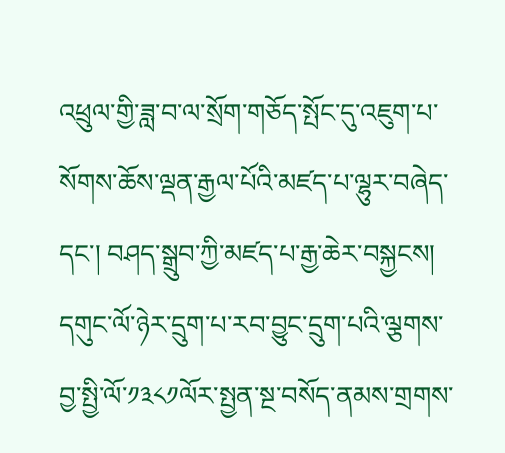འཕྲུལ་གྱི་ཟླ་བ་ལ་སྲོག་གཅོད་སྤོང་དུ་འཇུག་པ་སོགས་ཆོས་ལྡན་རྒྱལ་པོའི་མཛད་པ་ལྷུར་བཞེད་དང་། བཤད་སྒྲུབ་ཀྱི་མཛད་པ་རྒྱ་ཆེར་བསྐྱངས།
དགུང་ལོ་ཉེར་དྲུག་པ་རབ་བྱུང་དྲུག་པའི་ལྕགས་བྱ་སྤྱི་ལོ་༡༣༨༡ལོར་སྤྱན་སྔ་བསོད་ནམས་གྲགས་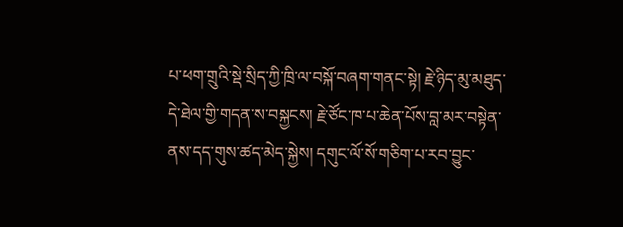པ་ཕག་གྲུའི་སྡེ་སྲིད་ཀྱི་ཁྲི་ལ་བསྐོ་བཞག་གནང་སྟེ། རྗེ་ཉིད་མུ་མཐུད་དེ་ཐེལ་གྱི་གདན་ས་བསྐྱངས། རྗེ་ཙོང་ཁ་པ་ཆེན་པོས་བླ་མར་བསྟེན་ནས་དད་གུས་ཚད་མེད་སྐྱེས། དགུང་ལོ་སོ་གཅིག་པ་རབ་བྱུང་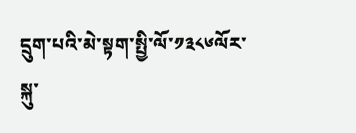དྲུག་པའི་མེ་སྟག་སྤྱི་ལོ་༡༣༨༦ལོར་སྐུ་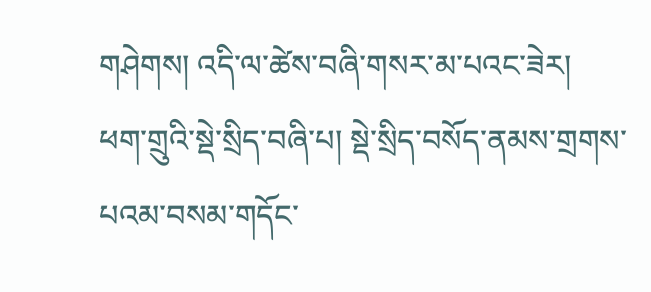གཤེགས། འདི་ལ་ཚེས་བཞི་གསར་མ་པའང་ཟེར།
ཕག་གྲུའི་སྡེ་སྲིད་བཞི་པ། སྡེ་སྲིད་བསོད་ནམས་གྲགས་པའམ་བསམ་གདོང་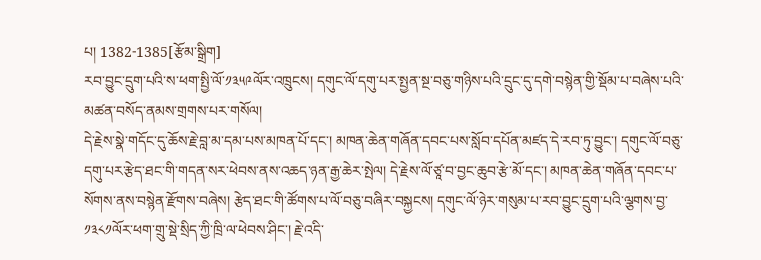པ། 1382-1385[རྩོམ་སྒྲིག]
རབ་བྱུང་དྲུག་པའི་ས་ཕག་སྤྱི་ལོ་༡༣༥༩ལོར་འཁྲུངས། དགུང་ལོ་དགུ་པར་སྤྱན་སྔ་བཅུ་གཉིས་པའི་དྲུང་དུ་དགེ་བསྙེན་གྱི་སྡོམ་པ་བཞེས་པའི་མཚན་བསོད་ནམས་གྲགས་པར་གསོལ།
དེ་རྗེས་སྣེ་གདོང་དུ་ཆོས་རྗེ་བླ་མ་དམ་པས་མཁན་པོ་དང་། མཁན་ཆེན་གཞོན་དབང་པས་སློབ་དཔོན་མཛད་དེ་རབ་ཏུ་བྱུང་། དགུང་ལོ་བཅུ་དགུ་པར་རྩེད་ཐང་གི་གདན་སར་ཕེབས་ནས་འཆད་ཉན་རྒྱ་ཆེར་སྤེལ། དེ་རྗེས་ལོ་ཙཱ་བ་བྱང་ཆུབ་རྩེ་མོ་དང་། མཁན་ཆེན་གཞོན་དབང་པ་སོགས་ནས་བསྙེན་རྫོགས་བཞེས། རྩེད་ཐང་གི་ཚོགས་པ་ལོ་བཅུ་བཞིར་བསྐྱངས། དགུང་ལོ་ཉེར་གསུམ་པ་རབ་བྱུང་དྲུག་པའི་ལྕགས་བྱ་༡༣༨༡ལོར་ཕག་གྲུ་སྡེ་སྲིད་ཀྱི་ཁྲི་ལ་ཕེབས་ཤིང་། རྗེ་འདི་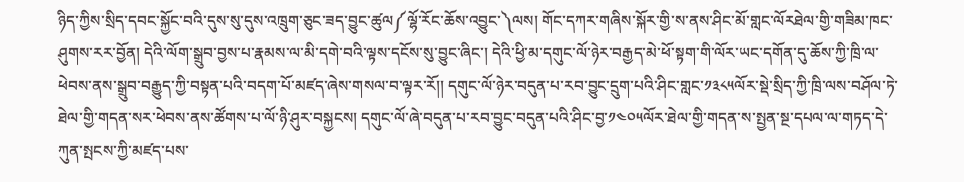ཉིད་ཀྱིས་སྲིད་དབང་སྐྱོང་བའི་དུས་སུ་དུས་འཁྲུག་ཅུང་ཟད་བྱུང་ཚུལ༼ལྷོ་རོང་ཆོས་འབྱུང་༽ལས། གོང་དཀར་གཞིས་སྐོར་གྱི་ས་ནས་ཤིང་མོ་གླང་ལོརཐེལ་གྱི་གཟིམ་ཁང་ཤུགས་རར་བྱོན། དེའི་ལོག་སྒྲུབ་བྱས་པ་རྣམས་ལ་མི་དགེ་བའི་ལྟས་དངོས་སུ་བྱུང་ཞིང་། དེའི་ཕྱི་མ་དགུང་ལོ་ཉེར་བརྒྱད་མེ་ཕོ་སྟག་གི་ལོར་ཡང་དགོན་དུ་ཆོས་ཀྱི་ཁྲི་ལ་ཕེབས་ནས་སྒྲུབ་བརྒྱུད་ཀྱི་བསྟན་པའི་བདག་པོ་མཛད་ཞེས་གསལ་བ་ལྟར་རོ།། དགུང་ལོ་ཉེར་བདུན་པ་རབ་བྱུང་དྲུག་པའི་ཤིང་གླང་༡༣༨༥ལོར་སྡེ་སྲིད་ཀྱི་ཁྲི་ལས་བཤོལ་ཏེ་ཐེལ་གྱི་གདན་སར་ཕེབས་ནས་ཚོགས་པ་ལོ་ཉི་ཤུར་བསྐྱངས། དགུང་ལོ་ཞེ་བདུན་པ་རབ་བྱུང་བདུན་པའི་ཤིང་བྱ་༡༤༠༥ལོར་ཐེལ་གྱི་གདན་ས་སྤྱན་སྔ་དཔལ་ལ་གཏད་དེ་ཀུན་སྤངས་ཀྱི་མཛད་པས་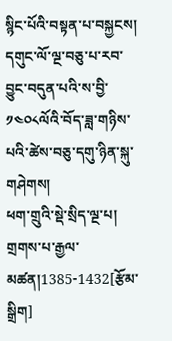སྙིང་པོའི་བསྟན་པ་བསྐྱངས། དགུང་ལོ་ལྔ་བཅུ་པ་རབ་བྱུང་བདུན་པའི་ས་བྱི་༡༤༠༨ལོའི་བོད་ཟླ་གཉིས་པའི་ཚེས་བཅུ་དགུ་ཉིན་སྐུ་གཤེགས།
ཕག་གྲུའི་སྡེ་སྲིད་ལྔ་པ། གྲགས་པ་རྒྱལ་མཚན།1385-1432[རྩོམ་སྒྲིག]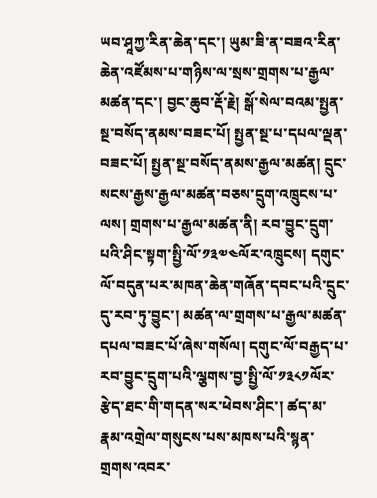ཡབ་ཤཱཀྱ་རིན་ཆེན་དང་། ཡུམ་ཟི་ན་བཟའ་རིན་ཆེན་འཛོམས་པ་གཉིས་ལ་སྲས་གྲགས་པ་རྒྱལ་མཚན་དང་། བྱང་ཆུབ་རྡོ་རྗེ། སྒོ་སེལ་བའམ་སྤྱན་སྔ་བསོད་ནམས་བཟང་པོ། སྤྱན་སྔ་པ་དཔལ་ལྡན་བཟང་པོ། སྤྱན་སྔ་བསོད་ནམས་རྒྱལ་མཚན། དྲུང་སངས་རྒྱས་རྒྱལ་མཚན་བཅས་དྲུག་འཁྲུངས་པ་ལས། གྲགས་པ་རྒྱལ་མཚན་ནི། རབ་བྱུང་དྲུག་པའི་ཤིང་སྟག་སྤྱི་ལོ་༡༣༧༤ལོར་འཁྲུངས། དགུང་ལོ་བདུན་པར་མཁན་ཆེན་གཞོན་དབང་པའི་དྲུང་དུ་རབ་ཏུ་བྱུང་། མཚན་ལ་གྲགས་པ་རྒྱལ་མཚན་དཔལ་བཟང་པོ་ཞེས་གསོལ། དགུང་ལོ་བརྒྱད་པ་རབ་བྱུང་དྲུག་པའི་ལྕགས་བྱ་སྤྱི་ལོ་༡༣༨༡ལོར་རྩེད་ཐང་གི་གདན་སར་ཕེབས་ཤིང་། ཚད་མ་རྣམ་འགྲེལ་གསུངས་པས་མཁས་པའི་སྙན་གྲགས་འབར་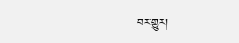བར་གྱུར།